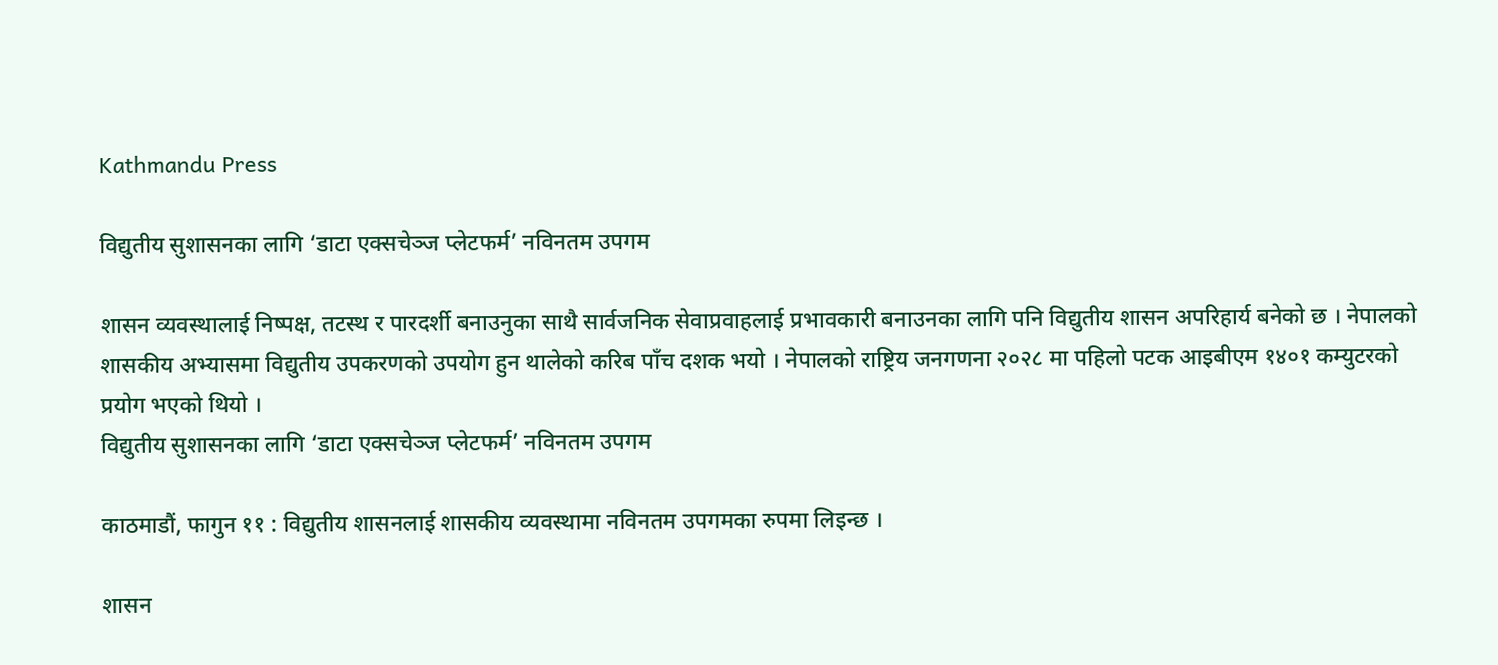Kathmandu Press

विद्युतीय सुशासनका लागि ‘डाटा एक्सचेञ्ज प्लेटफर्म’ नविनतम उपगम

शासन व्यवस्थालाई निष्पक्ष, तटस्थ र पारदर्शी बनाउनुका साथै सार्वजनिक सेवाप्रवाहलाई प्रभावकारी बनाउनका लागि पनि विद्युतीय शासन अपरिहार्य बनेको छ । नेपालको शासकीय अभ्यासमा विद्युतीय उपकरणको उपयोग हुन थालेको करिब पाँच दशक भयो । नेपालको राष्ट्रिय जनगणना २०२८ मा पहिलो पटक आइबीएम १४०१ कम्युटरको प्रयोग भएको थियो ।
विद्युतीय सुशासनका लागि ‘डाटा एक्सचेञ्ज प्लेटफर्म’ नविनतम उपगम

काठमाडौं, फागुन ११ : विद्युतीय शासनलाई शासकीय व्यवस्थामा नविनतम उपगमका रुपमा लिइन्छ ।

शासन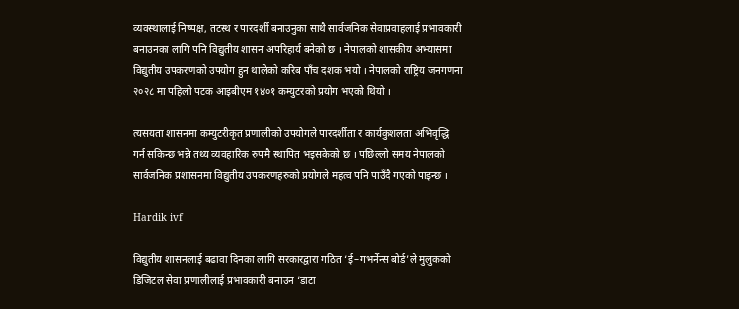व्यवस्थालाई निष्पक्ष, तटस्थ र पारदर्शी बनाउनुका साथै सार्वजनिक सेवाप्रवाहलाई प्रभावकारी बनाउनका लागि पनि विद्युतीय शासन अपरिहार्य बनेको छ । नेपालको शासकीय अभ्यासमा विद्युतीय उपकरणको उपयोग हुन थालेको करिब पाँच दशक भयो । नेपालको राष्ट्रिय जनगणना २०२८ मा पहिलो पटक आइबीएम १४०१ कम्युटरको प्रयोग भएको थियो ।

त्यसयता शासनमा कम्युटरीकृत प्रणालीको उपयोगले पारदर्शीता र कार्यकुशलता अभिवृद्धि गर्न सकिन्छ भन्ने तथ्य व्यवहारिक रुपमै स्थापित भइसकेको छ । पछिल्लो समय नेपालको सार्वजनिक प्रशासनमा विद्युतीय उपकरणहरुको प्रयोगले महत्व पनि पाउँदै गएको पाइन्छ ।

Hardik ivf

विद्युतीय शासनलाई बढावा दिनका लागि सरकारद्वारा गठित ‘ई–गभर्नेन्स बोर्ड’ले मुलुकको डिजिटल सेवा प्रणालीलाई प्रभावकारी बनाउन ‘डाटा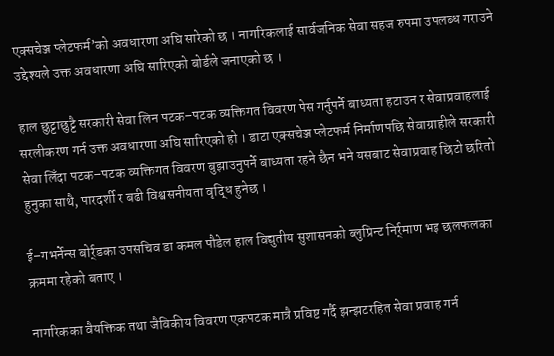एक्सचेञ्ज प्लेटफर्म’को अवधारणा अघि सारेको छ । नागरिकलाई सार्वजनिक सेवा सहज रुपमा उपलब्ध गराउने उद्देश्यले उक्त अवधारणा अघि सारिएको बोर्डले जनाएको छ ।

हाल छुट्टाछुट्टै सरकारी सेवा लिन पटक–पटक व्यक्तिगत विवरण पेस गर्नुपर्ने बाध्यता हटाउन र सेवाप्रवाहलाई सरलीकरण गर्न उक्त अवधारणा अघि सारिएको हो । डाटा एक्सचेञ्ज प्लेटफर्म निर्माणपछि सेवाग्राहीले सरकारी सेवा लिँदा पटक–पटक व्यक्तिगत विवरण बुझाउनुपर्ने बाध्यता रहने छैन भने यसबाट सेवाप्रवाह छिटो छरितो हुनुका साथै, पारदर्शी र बढी विश्वसनीयता वृद्धि हुनेछ ।

ई–गभर्नेन्स बोर्र्डका उपसचिव डा कमल पौडेल हाल विद्युतीय सुशासनको ब्लुप्रिन्ट निर्र्माण भइ छलफलका क्रममा रहेको बताए ।

नागरिकका वैयक्तिक तथा जैविकीय विवरण एकपटक मात्रै प्रविष्ट गर्दै झन्झटरहित सेवा प्रवाह गर्न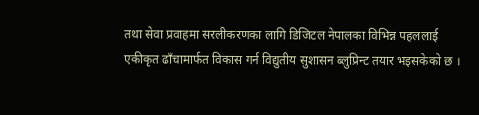तथा सेवा प्रवाहमा सरलीकरणका लागि डिजिटल नेपालका विभिन्न पहललाई एकीकृत ढाँचामार्फत विकास गर्न विद्युतीय सुशासन ब्लुप्रिन्ट तयार भइसकेको छ ।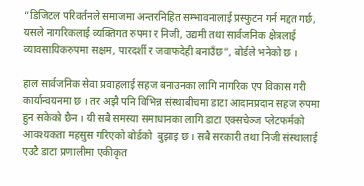“डिजिटल परिवर्तनले समाजमा अन्तरनिहित सम्भावनालाई प्रस्फुटन गर्न मद्दत गर्छ, यसले नागरिकलाई व्यक्तिगत रुपमा र निजी, उद्यमी तथा सार्वजनिक क्षेत्रलाई व्यावसायिकरुपमा सक्षम, पारदर्शी र जवाफदेही बनाउँछ”, बोर्डले भनेको छ ।

हाल सार्वजनिक सेवा प्रवाहलाई सहज बनाउनका लागि नागरिक एप विकास गरी कार्यान्वयनमा छ । तर अझै पनि विभिन्न संस्थाबीचमा डाटा आदानप्रदान सहज रुपमा हुन सकेको छैन । यी सबै समस्या समाधानका लागि डाटा एक्सचेञ्ज प्लेटफर्मको आवश्यकता महसुस गरिएको बोर्डको  बुझाइ छ । सबै सरकारी तथा निजी संस्थालाई एउटै डाटा प्रणालीमा एकीकृत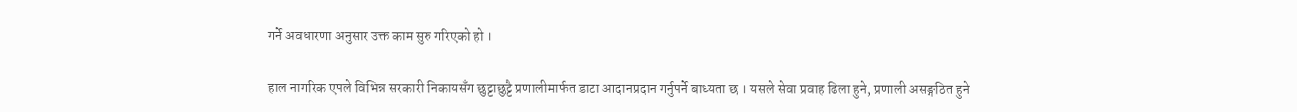गर्ने अवधारणा अनुसार उक्त काम सुरु गरिएको हो ।

हाल नागरिक एपले विभिन्न सरकारी निकायसँग छुट्टाछुट्टै प्रणालीमार्फत डाटा आदानप्रदान गर्नुपर्ने बाध्यता छ । यसले सेवा प्रवाह ढिला हुने, प्रणाली असङ्गठित हुने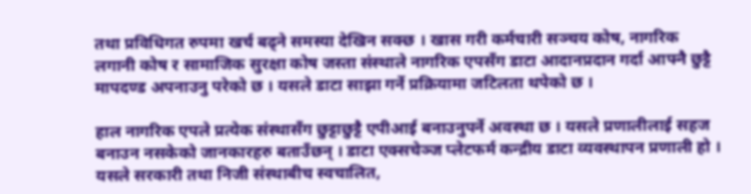तथा प्रविधिगत रुपमा खर्च बढ्ने समस्या देखिन सक्छ । खास गरी कर्मचारी सञ्चय कोष, नागरिक लगानी कोष र सामाजिक सुरक्षा कोष जस्ता संस्थाले नागरिक एपसँग डाटा आदानप्रदान गर्दा आफ्नै छुट्टै मापदण्ड अपनाउनु परेको छ । यसले डाटा साझा गर्ने प्रक्रियामा जटिलता थपेको छ ।

हाल नागरिक एपले प्रत्येक संस्थासँग छुट्टाछुट्टै एपीआई बनाउनुपर्ने अवस्था छ । यसले प्रणालीलाई सहज बनाउन नसकेको जानकारहरु बताउँछन् । डाटा एक्सचेञ्ज प्लेटफर्म कन्द्रीय डाटा व्यवस्थापन प्रणाली हो । यसले सरकारी तथा निजी संस्थाबीच स्वचालित,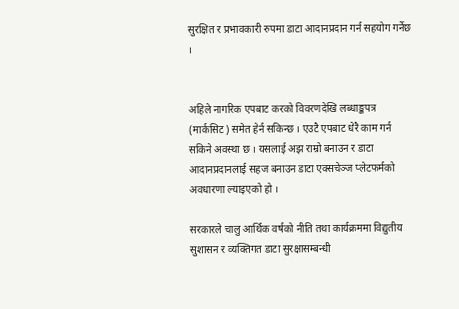सुरक्षित र प्रभावकारी रुपमा डाटा आदानप्रदान गर्न सहयोग गर्नेछ ।


अहिले नागरिक एपबाट करको विवरणदेखि लब्धाङ्कपत्र (मार्कसिट) समेत हेर्न सकिन्छ । एउटै एपबाट धेरै काम गर्न सकिने अवस्था छ । यसलाई अझ राम्रो बनाउन र डाटा आदानप्रदानलाई सहज बनाउन डाटा एक्सचेञ्ज प्लेटफर्मको अवधारणा ल्याइएको हो ।

सरकारले चालु आर्थिक वर्षको नीति तथा कार्यक्रममा विद्युतीय सुशासन र व्यक्तिगत डाटा सुरक्षासम्बन्धी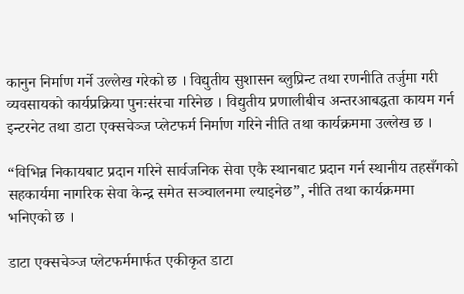कानुन निर्माण गर्ने उल्लेख गरेको छ । विद्युतीय सुशासन ब्लुप्रिन्ट तथा रणनीति तर्जुमा गरी व्यवसायको कार्यप्रक्रिया पुनःसंरचा गरिनेछ । विद्युतीय प्रणालीबीच अन्तरआबद्धता कायम गर्न इन्टरनेट तथा डाटा एक्सचेञ्ज प्लेटफर्म निर्माण गरिने नीति तथा कार्यक्रममा उल्लेख छ ।

“विभिन्न निकायबाट प्रदान गरिने सार्वजनिक सेवा एकै स्थानबाट प्रदान गर्न स्थानीय तहसँगको सहकार्यमा नागरिक सेवा केन्द्र समेत सञ्चालनमा ल्याइनेछ”, नीति तथा कार्यक्रममा भनिएको छ ।

डाटा एक्सचेञ्ज प्लेटफर्ममार्फत एकीकृत डाटा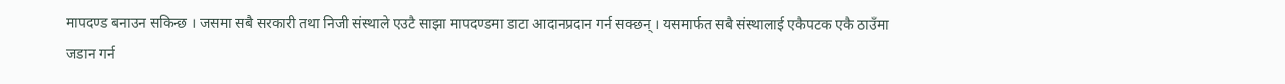मापदण्ड बनाउन सकिन्छ । जसमा सबै सरकारी तथा निजी संस्थाले एउटै साझा मापदण्डमा डाटा आदानप्रदान गर्न सक्छन् । यसमार्फत सबै संस्थालाई एकैपटक एकै ठाउँमा जडान गर्न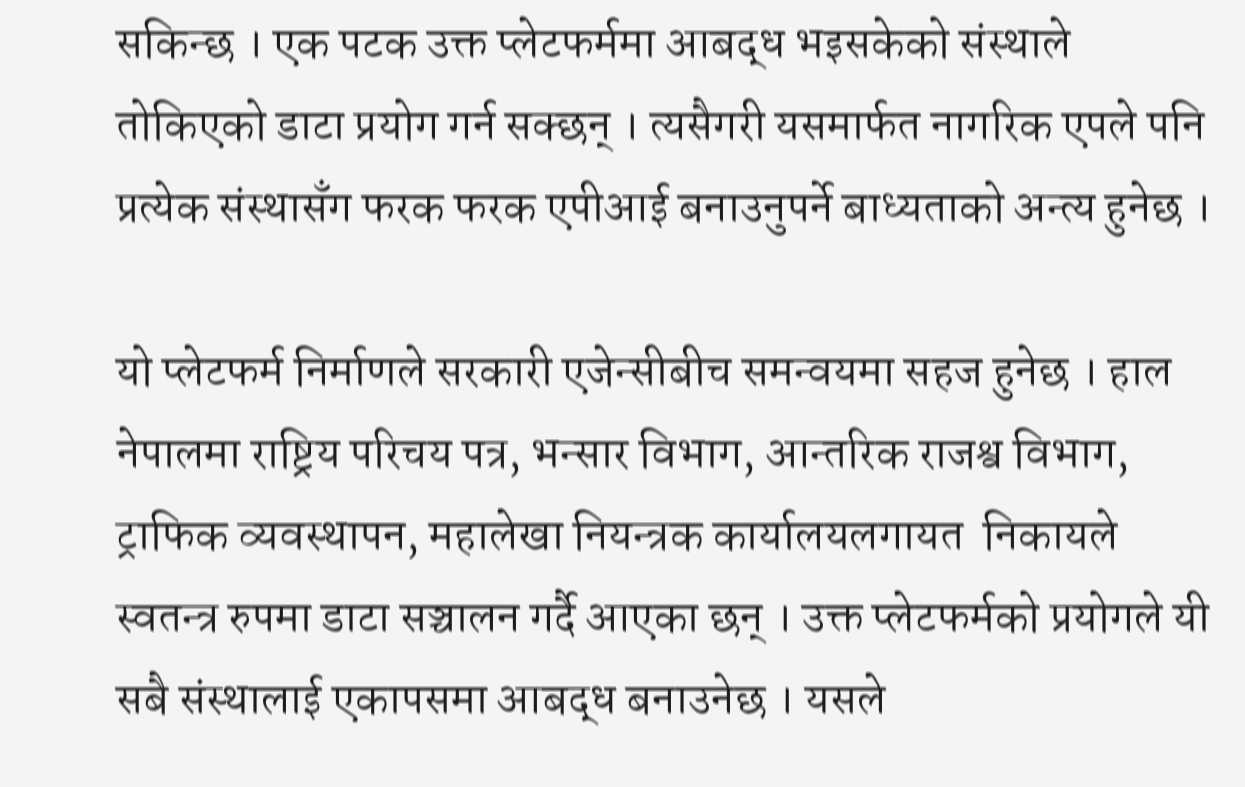सकिन्छ । एक पटक उक्त प्लेटफर्ममा आबद्ध भइसकेको संस्थाले तोकिएको डाटा प्रयोग गर्न सक्छन् । त्यसैगरी यसमार्फत नागरिक एपले पनि प्रत्येक संस्थासँग फरक फरक एपीआई बनाउनुपर्ने बाध्यताको अन्त्य हुनेछ ।

यो प्लेटफर्म निर्माणले सरकारी एजेन्सीबीच समन्वयमा सहज हुनेछ । हाल नेपालमा राष्ट्रिय परिचय पत्र, भन्सार विभाग, आन्तरिक राजश्व विभाग, ट्राफिक व्यवस्थापन, महालेखा नियन्त्रक कार्यालयलगायत  निकायले स्वतन्त्र रुपमा डाटा सञ्चालन गर्दै आएका छन् । उक्त प्लेटफर्मको प्रयोगले यी सबै संस्थालाई एकापसमा आबद्ध बनाउनेछ । यसले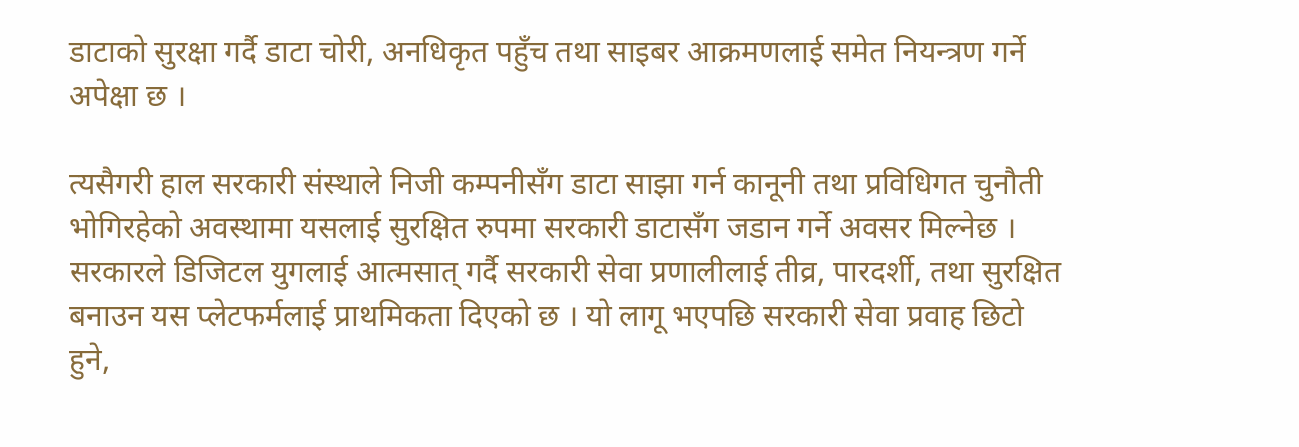डाटाको सुरक्षा गर्दै डाटा चोरी, अनधिकृत पहुँच तथा साइबर आक्रमणलाई समेत नियन्त्रण गर्ने अपेक्षा छ ।

त्यसैगरी हाल सरकारी संस्थाले निजी कम्पनीसँग डाटा साझा गर्न कानूनी तथा प्रविधिगत चुनौती भोगिरहेको अवस्थामा यसलाई सुरक्षित रुपमा सरकारी डाटासँग जडान गर्ने अवसर मिल्नेछ । सरकारले डिजिटल युगलाई आत्मसात् गर्दै सरकारी सेवा प्रणालीलाई तीव्र, पारदर्शी, तथा सुरक्षित बनाउन यस प्लेटफर्मलाई प्राथमिकता दिएको छ । यो लागू भएपछि सरकारी सेवा प्रवाह छिटो हुने,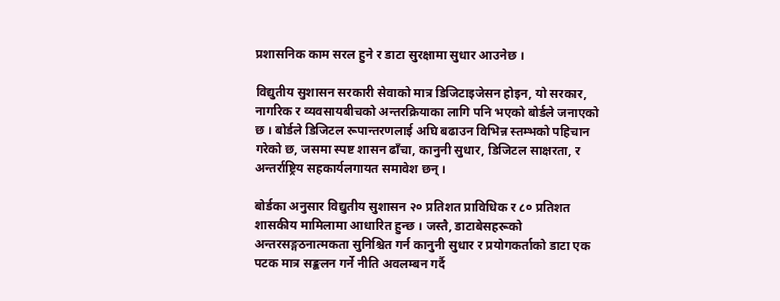प्रशासनिक काम सरल हुने र डाटा सुरक्षामा सुधार आउनेछ ।

विद्युतीय सुशासन सरकारी सेवाको मात्र डिजिटाइजेसन होइन, यो सरकार, नागरिक र व्यवसायबीचको अन्तरक्रियाका लागि पनि भएको बोर्डले जनाएको छ । बोर्डले डिजिटल रूपान्तरणलाई अघि बढाउन विभिन्न स्तम्भको पहिचान गरेको छ, जसमा स्पष्ट शासन ढाँचा, कानुनी सुधार, डिजिटल साक्षरता, र अन्तर्राष्ट्रिय सहकार्यलगायत समावेश छन् ।

बोर्डका अनुसार विद्युतीय सुशासन २० प्रतिशत प्राविधिक र ८० प्रतिशत शासकीय मामिलामा आधारित हुन्छ । जस्तै, डाटाबेसहरूको अन्तरसङ्गठनात्मकता सुनिश्चित गर्न कानुनी सुधार र प्रयोगकर्ताको डाटा एक पटक मात्र सङ्कलन गर्ने नीति अवलम्बन गर्दै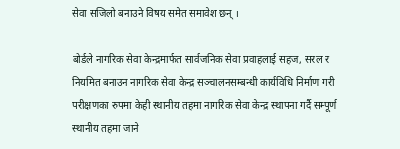सेवा सजिलो बनाउने विषय समेत समावेश छन् ।

बोर्डले नागरिक सेवा केन्द्रमार्फत सार्वजनिक सेवा प्रवाहलाई सहज, सरल र नियमित बनाउन नागरिक सेवा केन्द्र सञ्चालनसम्बन्धी कार्यविधि निर्माण गरी परीक्षणका रुपमा केही स्थानीय तहमा नागरिक सेवा केन्द्र स्थापना गर्दै सम्पूर्ण स्थानीय तहमा जाने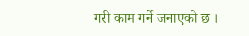गरी काम गर्ने जनाएको छ ।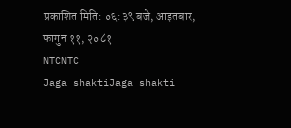प्रकाशित मिति: ०६:३९ बजे, आइतबार, फागुन ११, २०८१
NTCNTC
Jaga shaktiJaga shakti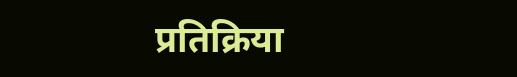प्रतिक्रिया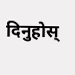दिनुहोस्